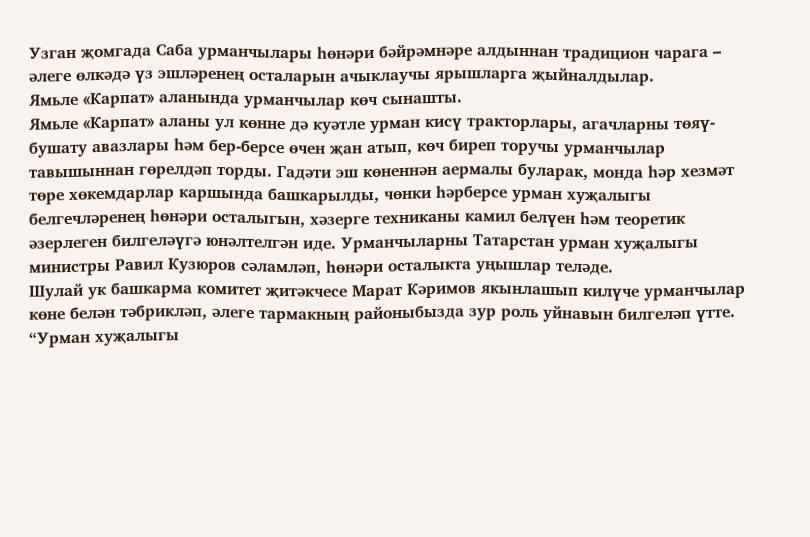Узган җомгада Саба урманчылары һөнәри бәйрәмнәре алдыннан традицион чарага – әлеге өлкәдә үз эшләренең осталарын ачыклаучы ярышларга җыйналдылар.
Ямьле «Карпат» аланында урманчылар көч сынашты.
Ямьле «Карпат» аланы ул көнне дә куәтле урман кисү тракторлары, агачларны төяү-бушату авазлары һәм бер-берсе өчен җан атып, көч биреп торучы урманчылар тавышыннан гөрелдәп торды. Гадәти эш көненнән аермалы буларак, монда һәр хезмәт төре хөкемдарлар каршында башкарылды, чөнки һәрберсе урман хуҗалыгы белгечләренең һөнәри осталыгын, хәзерге техниканы камил белүен һәм теоретик әзерлеген билгеләүгә юнәлтелгән иде. Урманчыларны Татарстан урман хуҗалыгы министры Равил Кузюров сәламләп, һөнәри осталыкта уңышлар теләде.
Шулай ук башкарма комитет җитәкчесе Марат Кәримов якынлашып килүче урманчылар көне белән тәбрикләп, әлеге тармакның районыбызда зур роль уйнавын билгеләп үтте.
“Урман хуҗалыгы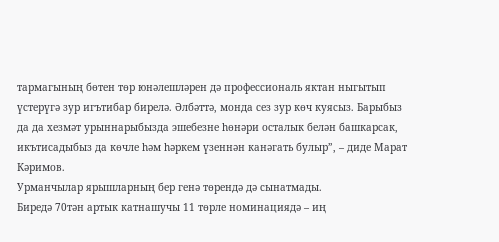тармагының бөтен төр юнәлешләрен дә профессиональ яктан ныгытып үстерүгә зур игътибар бирелә. Әлбәттә, монда сез зур көч куясыз. Барыбыз да да хезмәт урыннарыбызда эшебезне һөнәри осталык белән башкарсак, икътисадыбыз да көчле һәм һәркем үзеннән канәгать булыр”, – диде Марат Кәримов.
Урманчылар ярышларның бер генә төрендә дә сынатмады.
Биредә 70тән артык катнашучы 11 төрле номинациядә – иң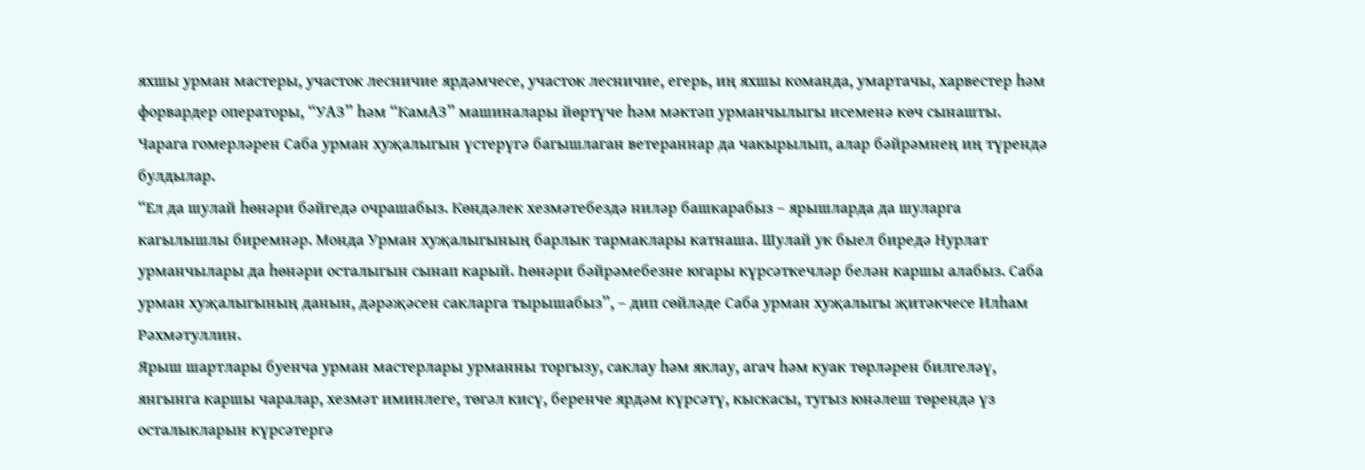яхшы урман мастеры, участок лесничие ярдәмчесе, участок лесничие, егерь, иң яхшы команда, умартачы, харвестер һәм форвардер операторы, “УАЗ” һәм “КамАЗ” машиналары йөртүче һәм мәктәп урманчылыгы исеменә көч сынашты. Чарага гомерләрен Саба урман хуҗалыгын үстерүгә багышлаган ветераннар да чакырылып, алар бәйрәмнең иң түрендә булдылар.
“Ел да шулай һөнәри бәйгедә очрашабыз. Көндәлек хезмәтебездә ниләр башкарабыз – ярышларда да шуларга кагылышлы биремнәр. Монда Урман хуҗалыгының барлык тармаклары катнаша. Шулай ук быел биредә Нурлат урманчылары да һөнәри осталыгын сынап карый. Һөнәри бәйрәмебезне югары күрсәткечләр белән каршы алабыз. Саба урман хуҗалыгының данын, дәрәҗәсен сакларга тырышабыз”, – дип сөйләде Саба урман хуҗалыгы җитәкчесе Илһам Рәхмәтуллин.
Ярыш шартлары буенча урман мастерлары урманны торгызу, саклау һәм яклау, агач һәм куак төрләрен билгеләү, янгынга каршы чаралар, хезмәт иминлеге, төгәл кисү, беренче ярдәм күрсәтү, кыскасы, тугыз юнәлеш төрендә үз осталыкларын күрсәтергә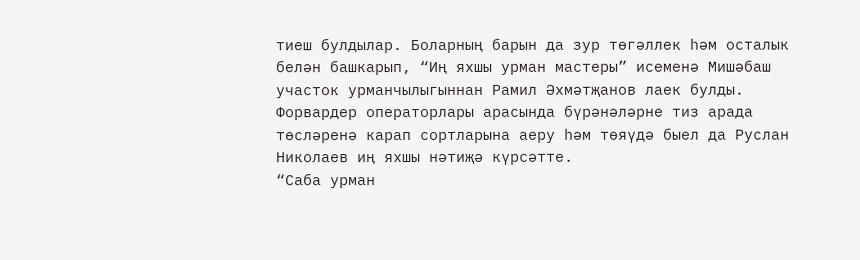тиеш булдылар. Боларның барын да зур төгәллек һәм осталык белән башкарып, “Иң яхшы урман мастеры” исеменә Мишәбаш участок урманчылыгыннан Рамил Әхмәтҗанов лаек булды. Форвардер операторлары арасында бүрәнәләрне тиз арада төсләренә карап сортларына аеру һәм төяүдә быел да Руслан Николаев иң яхшы нәтиҗә күрсәтте.
“Саба урман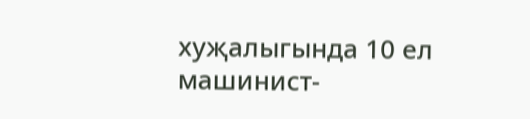хуҗалыгында 10 ел машинист-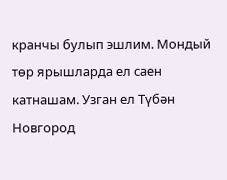кранчы булып эшлим. Мондый төр ярышларда ел саен катнашам. Узган ел Түбән Новгород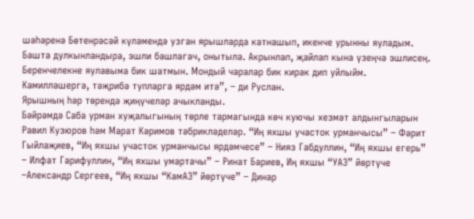шәһәренә Бөтенрәсәй күләмендә узган ярышларда катнашып, икенче урынны яуладым. Башта дулкынландыра, эшли башлагач, онытыла. Акрынлап, җайлап кына үзеңчә эшлисең. Беренчелекне яулавыма бик шатмын. Мондый чаралар бик кирәк дип уйлыйм. Камилләшергә, тәҗрибә тупларга ярдәм итә”, – ди Руслан.
Ярышның һәр төрендә җиңүчеләр ачыкланды.
Бәйрәмдә Саба урман хуҗалыгының төрле тармагында көч куючы хезмәт алдынгыларын Равил Кузюров һәм Марат Кәримов тәбрикләделәр. “Иң яхшы участок урманчысы” – Фәрит Гыйлаҗиев, “Иң яхшы участок урманчысы ярдәмчесе” – Нияз Габдуллин, “Иң яхшы егерь” – Илфат Гарифуллин, “Иң яхшы умартачы” – Ринат Бариев, Иң яхшы “УАЗ” йөртүче –Александр Сергеев, “Иң яхшы “КамАЗ” йөртүче” – Динар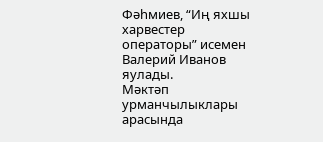Фәһмиев, “Иң яхшы харвестер операторы” исемен Валерий Иванов яулады.
Мәктәп урманчылыклары арасында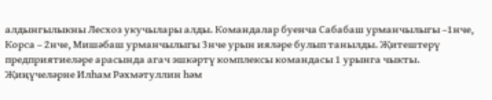алдынгылыкны Лесхоз укучылары алды. Командалар буенча Сабабаш урманчылыгы –1нче, Корса – 2нче, Мишәбаш урманчылыгы 3нче урын ияләре булып танылды. Җитештерү предприятиеләре арасында агач эшкәртү комплексы командасы 1 урынга чыкты. Җиңүчеләрне Илһам Рәхмәтуллин һәм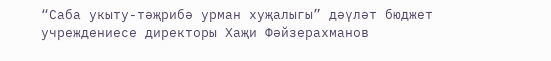“Саба укыту-тәҗрибә урман хуҗалыгы” дәүләт бюджет учреждениесе директоры Хаҗи Фәйзерахманов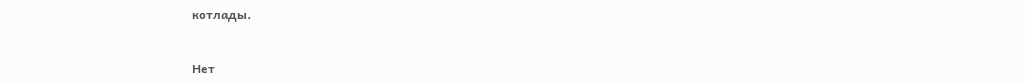котлады.


Нет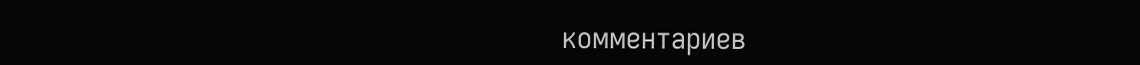комментариев